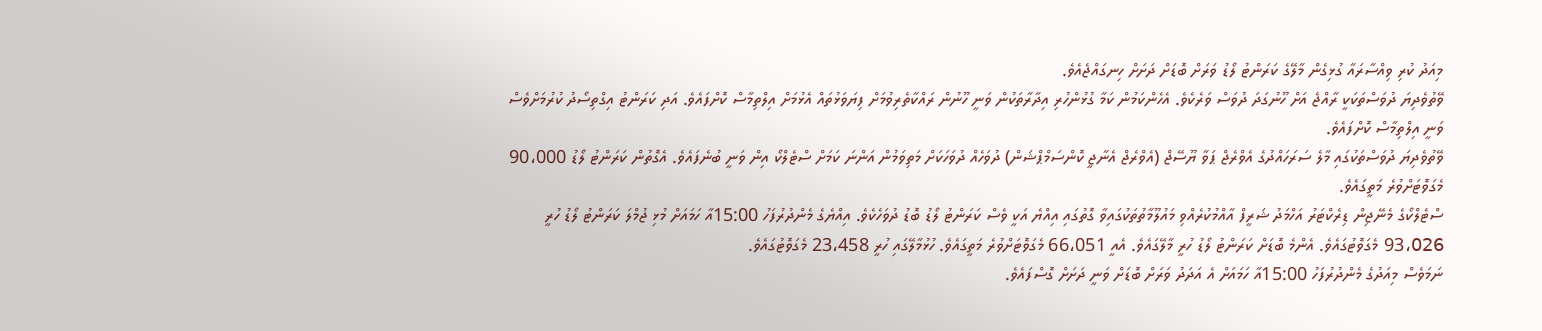މިއަދު ކުރި ވިއްސާރައާ ގުޅިގެން މާލޭގެ ކަރަންޓު ލޯޑު ވަރަށް ބޮޑަށް ދަށަށް ހިނގައްޖެއެވެ.
ވޭތުވެދިޔަ ދުވަސްތަކަކީ ރާއްޖެ އަށް ހޫނުގަދަ ދުވަސް ވަރެކެވެ. އެހެންކަމުން ކަމާ ގުޅުންހުރި އިދާރާތަކުން ވަނީ ހޫނުން ރައްކާތެރިވުމަށް ފިޔަވަޅުތައް އެޅުމަށް އިލްތިމާސް ކޮށްފައެވެ. އަދި ކަރަންޓު އިގްތިސޯދު ކުރުމަށްވެސް ވަނީ އިލްތިމާސް ކޮށްފައެވެ.
ވޭތުވެދިޔަ ދުވަސްތަކުގައި މާލެ ސަރަހައްދުގެ އެވްރެޖް ޕަވާ ޔޫސޭޖް (އެވްރެޖް އެނާޖީ ކޮންސަމްޕްޝަން) ދުވަހެއް ދުވަހަކަށް މަތިވަމުން އަންނަ ކަމަށް ސްޓެލްކޯ އިން ވަނީ ބުނެފައެވެ. އެގޮތުން ކަރަންޓު ލޯޑު 90،000 މެގަވޮޓަށްވުރެ މަތީގައެވެ.
ސްޓެލްކޯގެ މެނޭޖިން ޑިރެކްޓަރު އަހްމަދު ޝަރީފް އާއްމުކުރެއްވި މައުލޫމާތުތަކުގައިވާ ގޮތުގައި އިއްޔެ އަކީ ވެސް ކަރަންޓު ލޯޑު ބޮޑު ދުވަހެކެވެ. އިއްޔެގެ މެންދުރުފަހު 15:00އާ ހަމައަށް މުޅި ޖުމްލަ ކަރަންޓު ލޯޑު ހުރީ 93،026 މެގަވޮޓުގައެވެ. އެންމެ ބޮޑަށް ކަރަންޓު ލޯޑު ހުރީ މާލޭގައެވެ. އެއީ 66،051 މެގަވޮޓަށްވުރެ މަތީގައެވެ. ހުޅުމާލޭގައި ހުރީ 23،458 މެގަވޮޓުގައެވެ.
ނަމަވެސް މިއަދުގެ މެންދުރުފަހު 15:00އާ ހަމައަށް އެ އަދަދު ވަރަށް ބޮޑަށް ވަނީ ދަށަށް ގޮސްފައެވެ.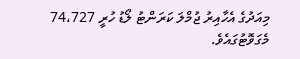މިއަދުގެ އެހާއިރު ޖުމްލަ ކަރަންޓު ލޯޑު ހުރީ 74،727 މެގަވޮޓުގައެވެ.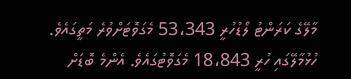މާލޭގެ ކަރަންޓު ލޯޑުހުރީ 53،343 މެގަވޮޓަށްވުރެ މަތީގައެވެ. ހުޅުމާލޭގައި ހުރީ 18،843 މެގަވޮޓުގައެވެ. އެންމެ ބޮޑަށް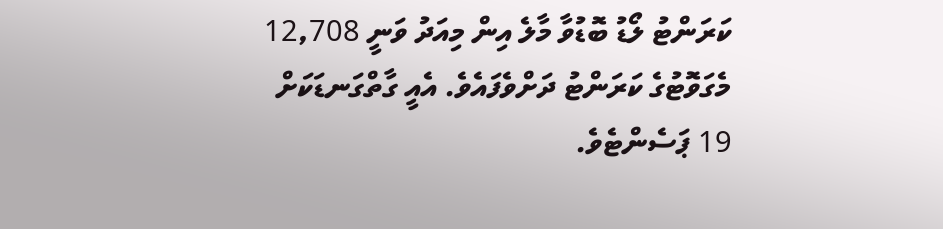ކަރަންޓު ލޯޑު ބޮޑުވާ މާލެ އިން މިއަދު ވަނީ 12,708 މެގަވޮޓުގެ ކަރަންޓު ދަށްވެފައެވެ. އެއީ ގާތްގަނޑަކަށް 19 ޕަސެންޓެވެ.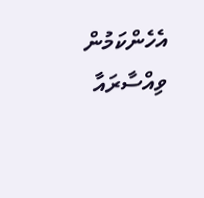އެހެންކަމުން ވިއްސާރައާ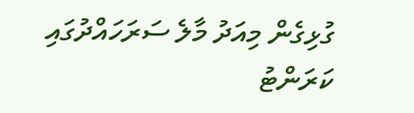ގުޅިގެން މިއަދު މާލެ ސަރަހައްދުގައި ކަރަންޓު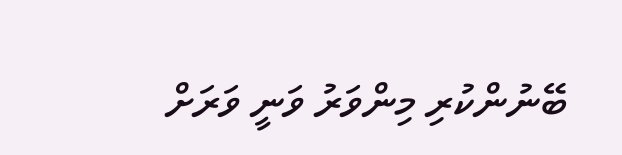ބޭނުންކުރި މިންވަރު ވަނީ ވަރަށް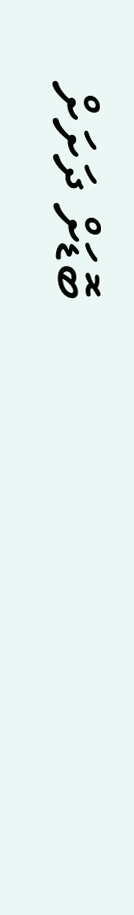ބޮޑަށް ދަށަށް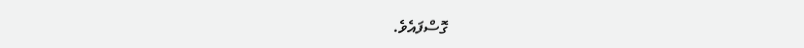ގޮސްފައެވެ.